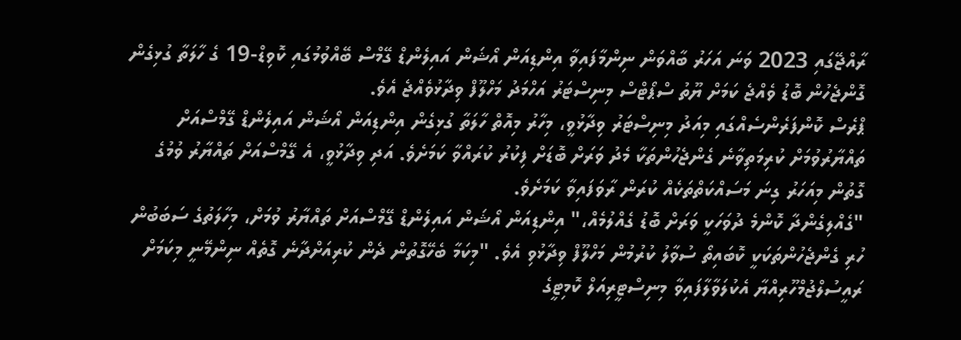ރާއްޖޭގައި 2023 ވަނަ އަހަރު ބާއްވަން ނިންމާފައިވާ އިންޑިއަން އޯޝަން އައިލެންޑް ގޭމްސް ބޭއްވުމުގައި ކޮވިޑް-19 ގެ ހާލަތާ ގުޅިގެން ގޮންޖެހުން ބޮޑު ވެއްޖެ ކަމަށް ޔޫތު ސްޕޯޓްސް މިނިސްޓަރު އަހްމަދު މަހްލޫފް ވިދާޅުވެއްޖެ އެވެ.
ޕްރެސް ކޮންފަރެންސެއްގައި މިއަދު މިނިސްޓަރު ވިދާޅުވީ، މިހާރު މިއޮތް ހާލަތާ ގުޅިގެން އިންޑިއަން އޯޝަން އައިލެންޑް ގޭމްސްއަށް ތައްޔާރުވުމަށް ކުރިމަތިވާނެ ގެންޖެހުންތަކާ މެދު ވަރަށް ބޮޑަށް ފިކުރު ކުރައްވާ ކަމަށެވެ. އަދި ވިދާޅުވީ، އެ ގޭމްސްއަށް ތައްޔާރު ވުމުގެ ގޮތުން މިއަހަރު ގިނަ މަސައްކަތްތަކެއް ކުރަން ރާވަފައިވާ ކަމަށެވެ.
"ގެއްލިގެންދާ ކޮންމެ ދުވަހަކީ ވަރަށް ބޮޑު ގެއްލުމެއް،" އިންޑިއަން އޯޝަން އައިލެންޑް ގޭމްސްއަށް ތައްޔާރު ވުމަށް، މިހާލަތުގެ ސަބަބުން ހުރި ގެންޖެހުންތަކަކީ ކޮބައިތޯ ސުވާލު ކުރުމުން މަހްލޫފް ވިދާޅުވި އެވެ. "މިކަމާ ބެހޭގޮތުން ދެން ކުރިއަށްދާނެ ގޮތެއް ނިންމޭނީ މިކަމަށް ރައީސުލްޖުމްހޫރިއްޔާ އެކުލަވާލާފައިވާ މިނިސްޓީރިއަލް ކޮމިޓީގެ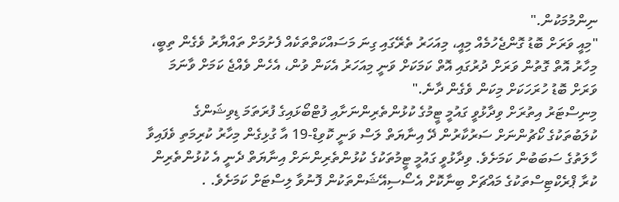ނިންމުމަކުން."
"މިއީ ވަރަށް ބޮޑު ގޮންޖެހުމެއް މިއީ، މިއަހަރު ތެރޭގައި ގިނަ މަސައްކަތްތަކެއް ފެށުމަށް ތައްޔާރު ވެގެން ތިބީ، މިހާރު އޮތް ގޮތުން ވަރަށް ދުރުގައި އޮތް ކަމަކަށް ވަނީ މިއަހަރު އެކަން ވުން، އެހެން ވެއްޖެ ކަމަށް ވާނަމަ ވަރަށް ބޮޑު ހުރަހަކަށް މިކަން ވެގެން ދާނެ."
މިނިސްޓަރު އިތުރަށް ވިދާޅުވީ ގައުމީ ޓީމުގެ ކުޅުންތެރިންނަށާއި ފުޓްބޯޅައިގެ ފުރަތަމަ ޑިވިޝަންގެ ކުލަބުތަކުގެ ކޯޗުންނަށް ސަރުކާރުން ދޭ އިނާޔަތް ލަސް ވަނީ ކޮވިޑް-19 އާ ގުޅިގެން މިހާރު ކުރިމަތި ވެފައިވާ ހާލަތުގެ ސަބަބުން ކަމަށެވެ. ވިދާޅުވީ ގައުމީ ޓީމުތަކުގެ ކުޅުންތެރިންނަށް އިނާޔަތް ދެނީ އެ ކުޅުންތެރިން ކުރާ ޕްރެކްޓިސްތަކުގެ މައްޗަށް ބިނާކޮށް އެސޯސިއޭޝަންތަކުން ފޮނުވާ ލިސްޓަށް ކަމަށެވެ. .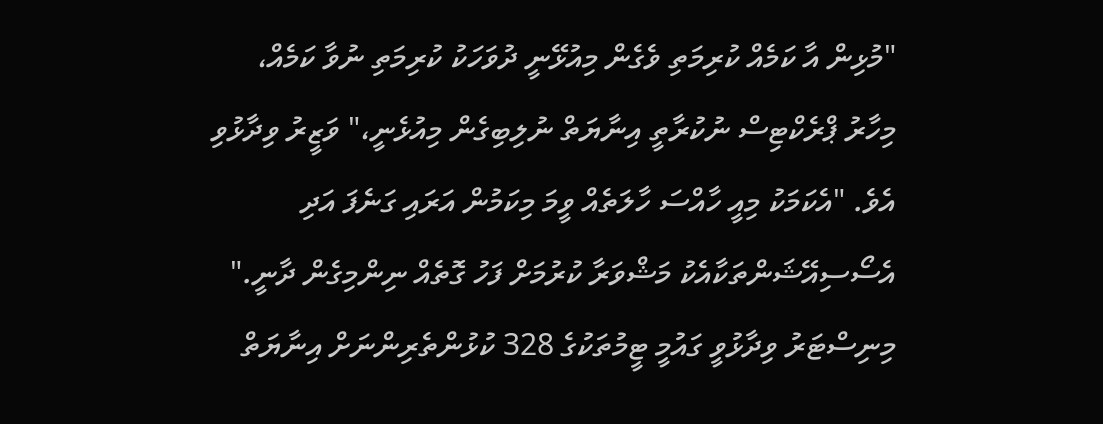"މުޅިން އާ ކަމެއް ކުރިމަތި ވެގެން މިއުޅޭނީ ދުވަހަކު ކުރިމަތި ނުވާ ކަމެއް، މިހާރު ޕްރެކްޓިސް ނުކުރާތީ އިނާޔަތް ނުލިބިގެން މިއުޅެނީ،" ވަޒީރު ވިދާޅުވި އެވެ. "އެކަމަކު މިއީ ހާއްސަ ހާލަތެއް ވީމަ މިކަމުން އަރައި ގަނެފަ އަދި އެސޯސިއޭޝަންތަކާއެކު މަޝްވަރާ ކުރުމަށް ފަހު ގޮތެއް ނިންމިގެން ދާނީ."
މިނިސްޓަރު ވިދާޅުވީ ގައުމީ ޓީމުތަކުގެ 328 ކުޅުންތެރިންނަށް އިނާޔަތް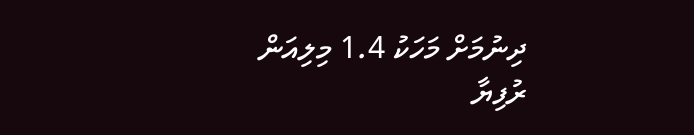ދިނުމަށް މަހަކު 1.4 މިލިއަން ރުފިޔާ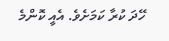ހޭދަ ކުރާ ކަމަށެވެ. އެއީ ކޮންމެ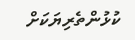ކުޅުންތެރިޔަކަށް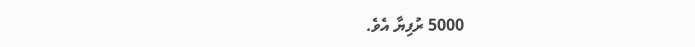5000 ރުފިޔާ އެވެ.